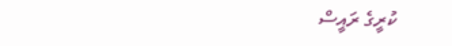ކުރީގެ ރައީސް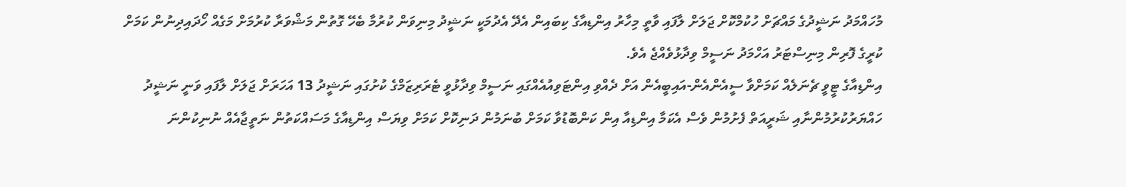މުހައްމަދު ނަޝީދުގެ މައްޗަށް ހުކުމްކޮށް ޖަލަށް ލާފައި ވާތީ މިހާރު އިންޑިއާގެ ކިބައިން އެދޭ އެދުމަކީ ނަޝީދު މިނިވަން ކުރުމާ ބެހޭ ގޮތުން މަޝްވަރާ ކުރުމަށް މަގެއް ހޯދައިދިނުން ކަމަށް ކުރީގެ ފޮރިން މިނިސްޓަރު އަހްމަދު ނަސީމް ވިދާޅުވެއްޖެ އެވެ.
އިންޑިއާގެ ޓީވީ ޗެނަލެއް ކަމަށްވާ ސީއެންއެން-އައިބީއެން އަށް ދެއްވި އިންޓަވިއުއެއްގައި ނަސީމް ވިދާޅުވީ ޓެރަރިޒަމްގެ ކުށުގައި ނަޝީދު 13 އަހަރަށް ޖަލަށް ލާފައި ވަނީ ނަޝީދު ހައްޔަރުކުރުމުންނާއި ޝަރީއަތް ފެށުމުން ވެސް އެކަމާ އިންޑިއާ އިން ކަންބޮޑުވާ ކަމަށް ބުނަމުން ދަނިކޮށް ކަމަށް ވިޔަސް އިންޑިއާގެ މަސައްކަތުން ނަތީޖާއެއް ނުނިކުންނަ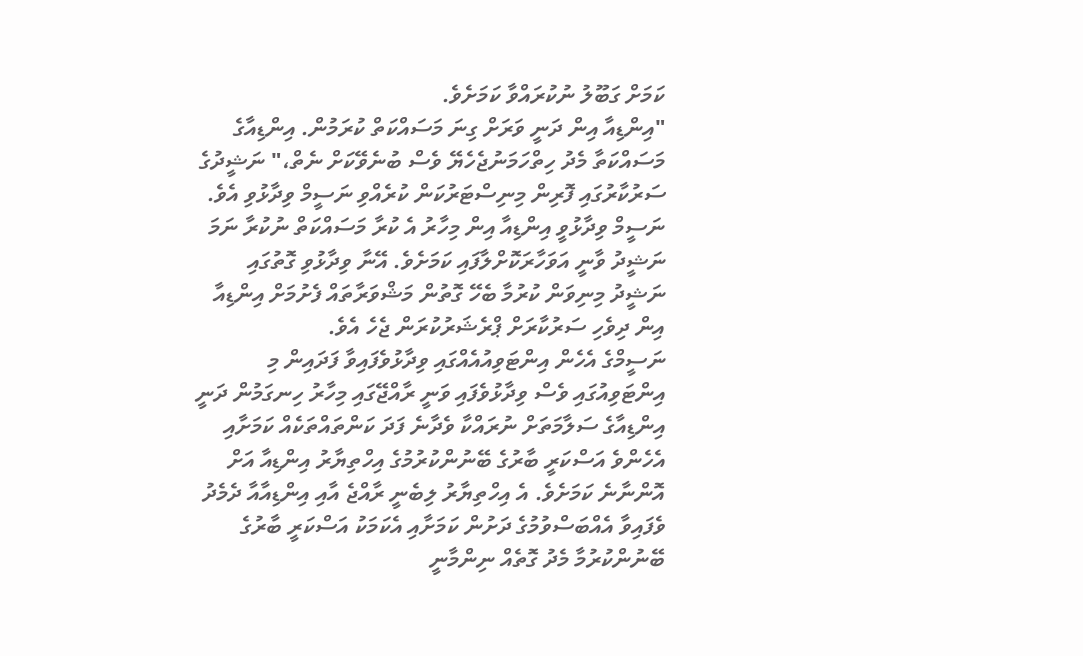ކަމަށް ގަބޫލު ނުކުރައްވާ ކަމަށެވެ.
"އިންޑިއާ އިން ދަނީ ވަރަށް ގިނަ މަސައްކަތް ކުރަމުން. އިންޑިއާގެ މަސައްކަތާ މެދު ހިތްހަމަނުޖެހެޔޭ ވެސް ބުނެވޭކަށް ނެތް،" ނަޝީދުގެ ސަރުކާރުގައި ފޮރިން މިނިސްޓަރުކަން ކުރެއްވި ނަސީމް ވިދާޅުވި އެވެ.
ނަސީމް ވިދާޅުވީ އިންޑިއާ އިން މިހާރު އެ ކުރާ މަސައްކަތް ނުކުރާ ނަމަ ނަޝީދު ވާނީ އަވަހާރަކޮށްލާފައި ކަމަށެވެ. އޭނާ ވިދާޅުވި ގޮތުގައި ނަޝީދު މިނިވަން ކުރުމާ ބެހޭ ގޮތުން މަޝްވަރާތައް ފެށުމަށް އިންޑިއާ އިން ދިވެހި ސަރުކާރަށް ޕްރެޝަރުކުރަން ޖެހެ އެވެ.
ނަސީމްގެ އެހެން އިންޓަވިއުއެއްގައި ވިދާޅުވެފައިވާ ފަދައިން މި އިންޓަވިއުގައި ވެސް ވިދާޅުވެފައި ވަނީ ރާއްޖޭގައި މިހާރު ހިނގަމުން ދަނީ އިންޑިއާގެ ސަލާމަތަށް ނުރައްކާ ވެދާނެ ފަދަ ކަންތައްތަކެއް ކަމަށާއި އެހެންވެ އަސްކަރީ ބާރުގެ ބޭނުންކުރުމުގެ އިހްތިޔާރު އިންޑިއާ އަށް އޮންނާނެ ކަމަށެވެ. އެ އިހްތިޔާރު ލިބެނީ ރާއްޖެ އާއި އިންޑިއާއާ ދެމެދު ވެފައިވާ އެއްބަސްވުމުގެ ދަށުން ކަމަށާއި އެކަމަކު އަސްކަރީ ބާރުގެ ބޭނުންކުރުމާ މެދު ގޮތެއް ނިންމާނީ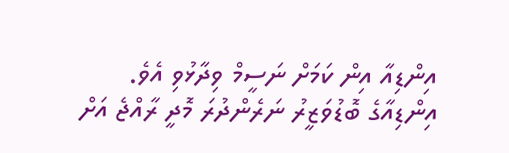އިންޑިއާ އިން ކަމަށް ނަސީމް ވިދާޅުވި އެވެ.
އިންޑިއާގެ ބޮޑުވަޒީރު ނަރެންދުރަ މޮދީ ރާއްޖެ އަށް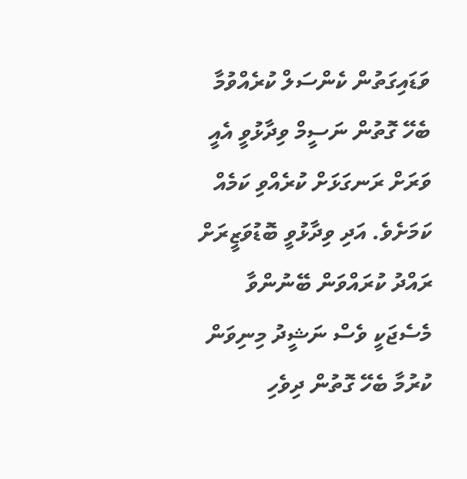ވަޑައިގަތުން ކެންސަލް ކުރެއްވުމާ ބެހޭ ގޮތުން ނަސީމް ވިދާޅުވީ އެއީ ވަރަށް ރަނގަޅަށް ކުރެއްވި ކަމެއް ކަމަށެވެ. އަދި ވިދާޅުވީ ބޮޑުވަޒީރަށް ރައްދު ކުރައްވަން ބޭނުންވާ މެސެޖަކީ ވެސް ނަޝީދު މިނިވަން ކުރުމާ ބެހޭ ގޮތުން ދިވެހި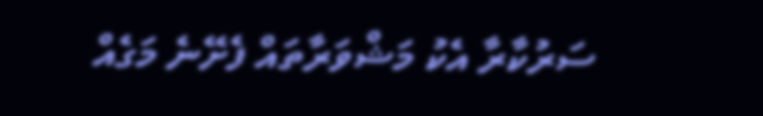ސަރުކާރާ އެކު މަޝްވަރާތައް ފެށޭނެ މަގެއް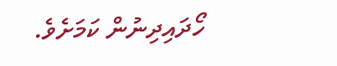ހޯދައިދިނުން ކަމަށެވެ.